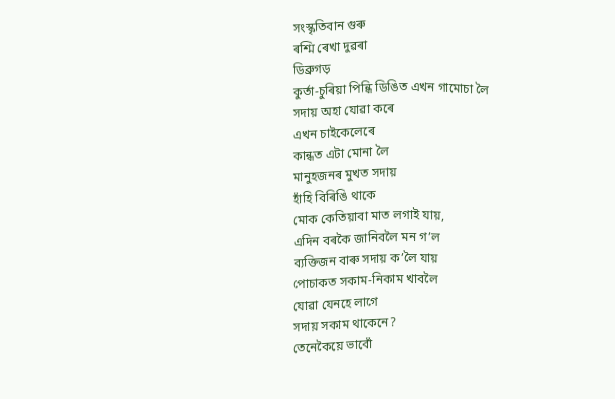সংস্কৃতিবান গুৰু
ৰশ্মি ৰেখা দুৱৰা
ডিব্ৰুগড়
কুৰ্তা-চুৰিয়া পিন্ধি ডিঙিত এখন গামোচা লৈ
সদায় অহা যোৱা কৰে
এখন চাইকেলেৰে
কান্ধত এটা মোনা লৈ
মানুহজনৰ মুখত সদায়
হাঁহি বিৰিঙি থাকে
মোক কেতিয়াবা মাত লগাই যায়,
এদিন বৰকৈ জানিবলৈ মন গ’ল
ব্যক্তিজন বাৰু সদায় ক’লৈ যায়
পোচাকত সকাম-নিকাম খাবলৈ
যোৱা যেনহে লাগে
সদায় সকাম থাকেনে?
তেনেকৈয়ে ভাবোঁ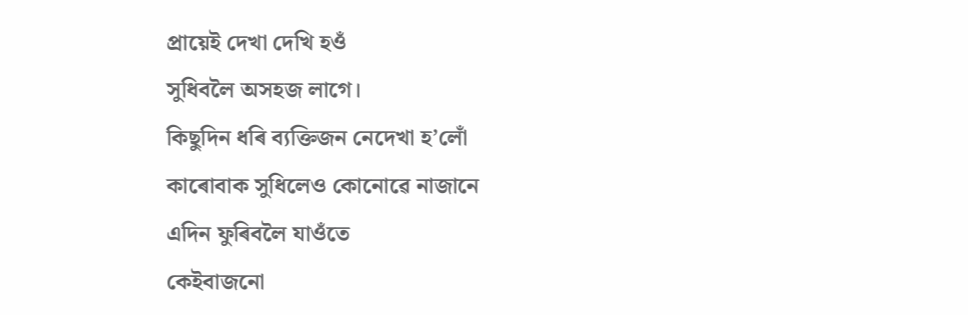প্ৰায়েই দেখা দেখি হওঁ
সুধিবলৈ অসহজ লাগে।
কিছুদিন ধৰি ব্যক্তিজন নেদেখা হ’লোঁ
কাৰোবাক সুধিলেও কোনোৱে নাজানে
এদিন ফুৰিবলৈ যাওঁতে
কেইবাজনো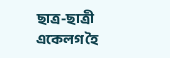ছাত্ৰ-ছাত্ৰী একেলগ হৈ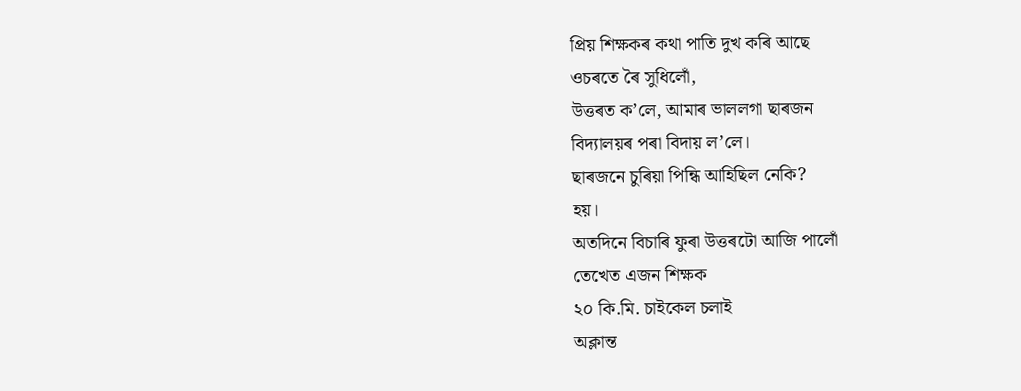প্ৰিয় শিক্ষকৰ কথা পাতি দুখ কৰি আছে
ওচৰতে ৰৈ সুধিলোঁ,
উত্তৰত ক’লে, আমাৰ ভাললগা ছাৰজন
বিদ্যালয়ৰ পৰা বিদায় ল’লে।
ছাৰজনে চুৰিয়া পিন্ধি আহিছিল নেকি?
হয়।
অতদিনে বিচাৰি ফুৰা উত্তৰটো আজি পালোঁ
তেখেত এজন শিক্ষক
২০ কি.মি. চাইকেল চলাই
অক্লান্ত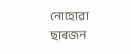নোহোৱা ছাৰজন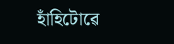হাঁহিটোৱে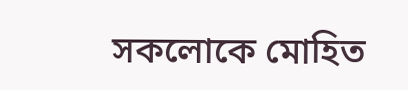সকলোকে মোহিত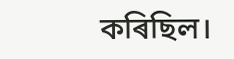কৰিছিল।